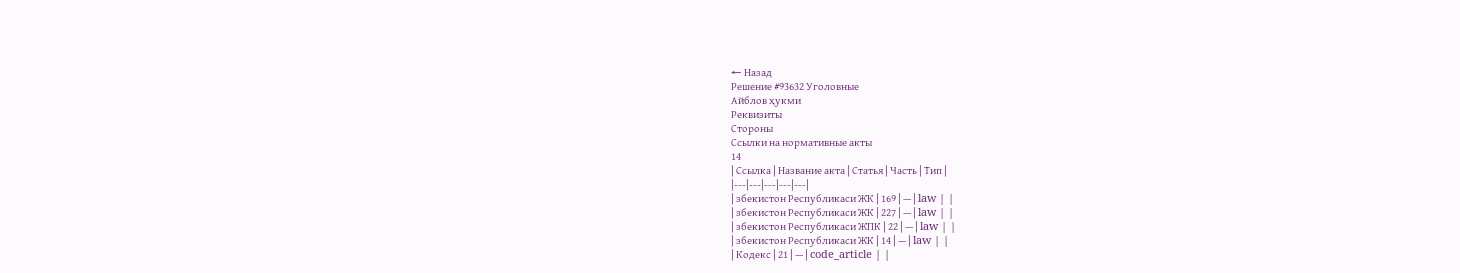← Назад
Решение #93632 Уголовные
Айблов ҳукми
Реквизиты
Стороны
Ссылки на нормативные акты
14
| Ссылка | Название акта | Статья | Часть | Тип |
|---|---|---|---|---|
| збекистон Республикаси ЖК | 169 | — | law | |
| збекистон Республикаси ЖК | 227 | — | law | |
| збекистон Республикаси ЖПК | 22 | — | law | |
| збекистон Республикаси ЖК | 14 | — | law | |
| Кодекс | 21 | — | code_article | |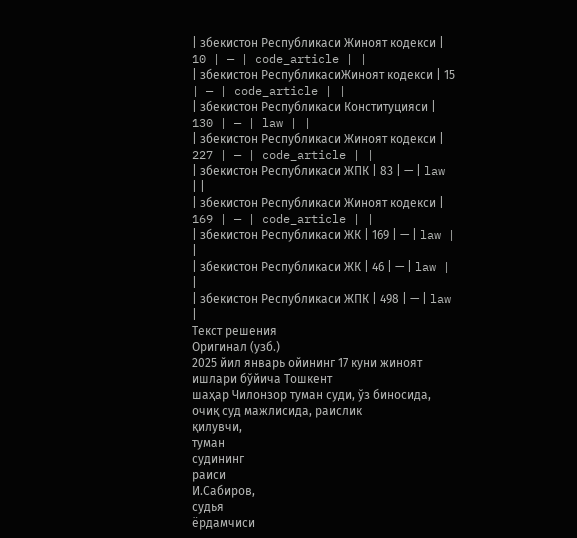| збекистон Республикаси Жиноят кодекси | 10 | — | code_article | |
| збекистон РеспубликасиЖиноят кодекси | 15 | — | code_article | |
| збекистон Республикаси Конституцияси | 130 | — | law | |
| збекистон Республикаси Жиноят кодекси | 227 | — | code_article | |
| збекистон Республикаси ЖПК | 83 | — | law | |
| збекистон Республикаси Жиноят кодекси | 169 | — | code_article | |
| збекистон Республикаси ЖК | 169 | — | law | |
| збекистон Республикаси ЖК | 46 | — | law | |
| збекистон Республикаси ЖПК | 498 | — | law |
Текст решения
Оригинал (узб.)
2025 йил январь ойининг 17 куни жиноят ишлари бўйича Тошкент
шаҳар Чилонзор туман суди, ўз биносида, очиқ суд мажлисида, раислик
қилувчи,
туман
судининг
раиси
И.Сабиров,
судья
ёрдамчиси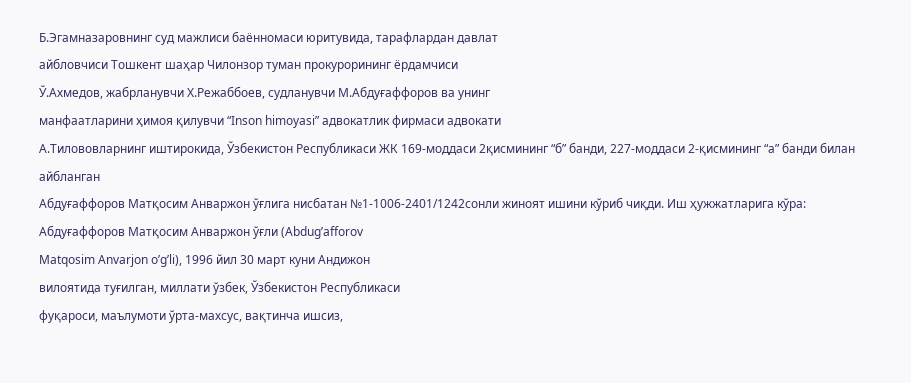Б.Эгамназаровнинг суд мажлиси баённомаси юритувида, тарафлардан давлат
айбловчиси Тошкент шаҳар Чилонзор туман прокурорининг ёрдамчиси
Ў.Ахмедов, жабрланувчи Х.Режаббоев, судланувчи М.Абдуғаффоров ва унинг
манфаатларини ҳимоя қилувчи “Inson himoyasi” адвокатлик фирмаси адвокати
А.Тилововларнинг иштирокида, Ўзбекистон Республикаси ЖК 169-моддаси 2қисмининг “б” банди, 227-моддаси 2-қисмининг “а” банди билан айбланган
Абдуғаффоров Матқосим Анваржон ўғлига нисбатан №1-1006-2401/1242сонли жиноят ишини кўриб чиқди. Иш ҳужжатларига кўра:
Абдуғаффоров Матқосим Анваржон ўғли (Abdug’afforov
Matqosim Anvarjon o’g’li), 1996 йил 30 март куни Андижон
вилоятида туғилган, миллати ўзбек, Ўзбекистон Республикаси
фуқароси, маълумоти ўрта-махсус, вақтинча ишсиз,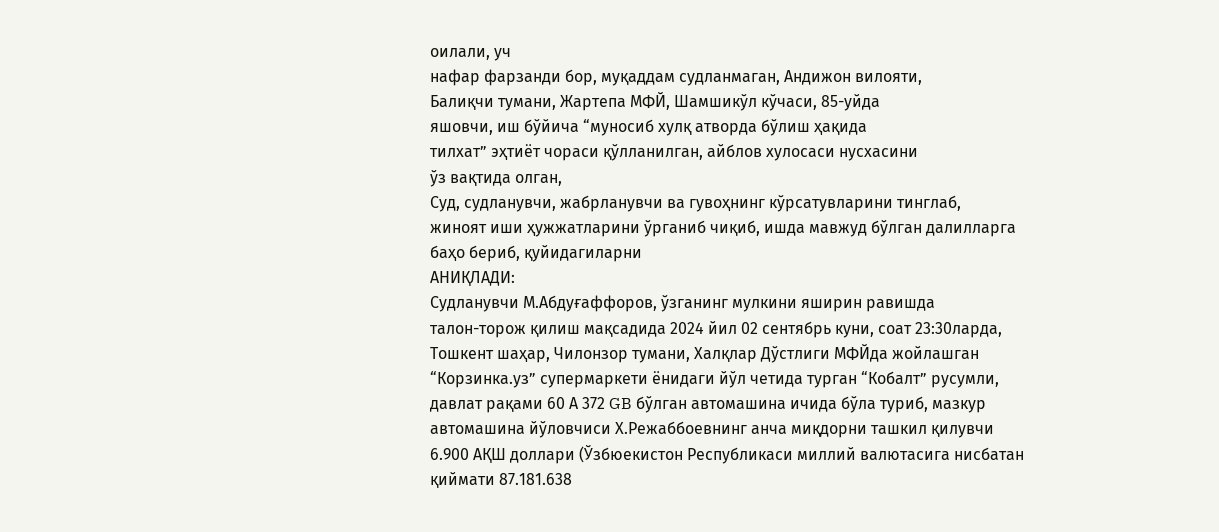оилали, уч
нафар фарзанди бор, муқаддам судланмаган, Андижон вилояти,
Балиқчи тумани, Жартепа МФЙ, Шамшикўл кўчаси, 85-уйда
яшовчи, иш бўйича “муносиб хулқ атворда бўлиш ҳақида
тилхат” эҳтиёт чораси қўлланилган, айблов хулосаси нусхасини
ўз вақтида олган,
Суд, судланувчи, жабрланувчи ва гувоҳнинг кўрсатувларини тинглаб,
жиноят иши ҳужжатларини ўрганиб чиқиб, ишда мавжуд бўлган далилларга
баҳо бериб, қуйидагиларни
АНИҚЛАДИ:
Судланувчи М.Абдуғаффоров, ўзганинг мулкини яширин равишда
талон-торож қилиш мақсадида 2024 йил 02 сентябрь куни, соат 23:30ларда,
Тошкент шаҳар, Чилонзор тумани, Халқлар Дўстлиги МФЙда жойлашган
“Корзинка.уз” супермаркети ёнидаги йўл четида турган “Кобалт” русумли,
давлат рақами 60 А 372 GB бўлган автомашина ичида бўла туриб, мазкур
автомашина йўловчиси Х.Режаббоевнинг анча миқдорни ташкил қилувчи
6.900 АҚШ доллари (Ўзбюекистон Республикаси миллий валютасига нисбатан
қиймати 87.181.638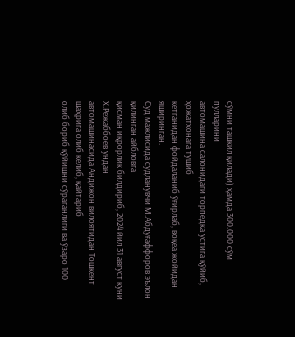сўмни ташкил қилади) ҳамда 300.000 сўм пулларини
автомашина салонидаги торпедка устига қўйиб, ҳожатхонага тушиб
кетганидан фойдаланиб ўғирлаб, воқеа жойидан яширинган.
Суд мажлисида судланувчи М.Абдуғаффоров эълон қилинган айбловга
қисман иқрорлик билдириб, 2024 йил 31 август куни Х.Режаббоев ундан
автомашинасида Андижон вилоятидан Тошкент шаҳрига олиб келиб, қайтариб
олиб бориб қўйишни сўраганлиги ва ўзаро 100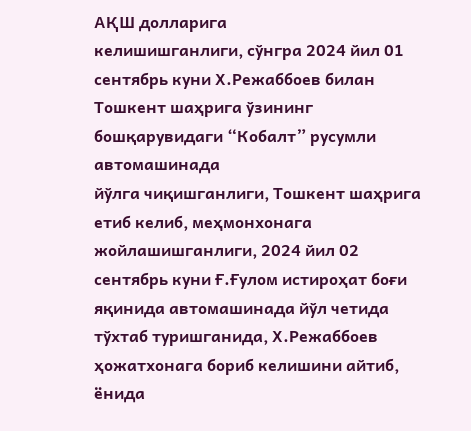АҚШ долларига
келишишганлиги, сўнгра 2024 йил 01 сентябрь куни Х.Режаббоев билан
Тошкент шаҳрига ўзининг бошқарувидаги “Кобалт” русумли автомашинада
йўлга чиқишганлиги, Тошкент шаҳрига етиб келиб, меҳмонхонага
жойлашишганлиги, 2024 йил 02 сентябрь куни Ғ.Ғулом истироҳат боғи
яқинида автомашинада йўл четида тўхтаб туришганида, Х.Режаббоев
ҳожатхонага бориб келишини айтиб, ёнида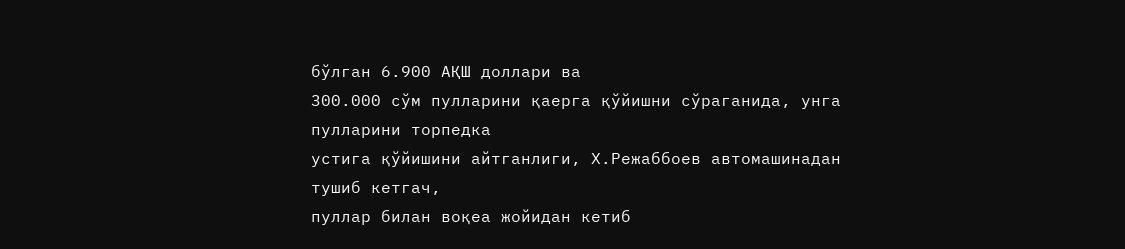бўлган 6.900 АҚШ доллари ва
300.000 сўм пулларини қаерга қўйишни сўраганида, унга пулларини торпедка
устига қўйишини айтганлиги, Х.Режаббоев автомашинадан тушиб кетгач,
пуллар билан воқеа жойидан кетиб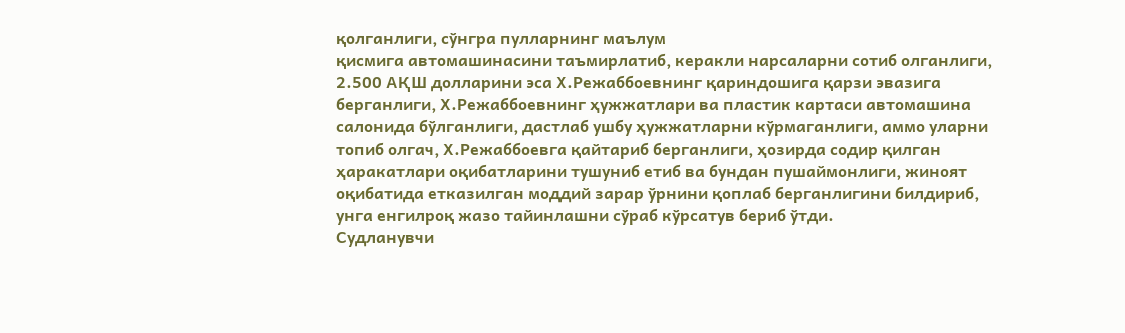қолганлиги, сўнгра пулларнинг маълум
қисмига автомашинасини таъмирлатиб, керакли нарсаларни сотиб олганлиги,
2.500 АҚШ долларини эса Х.Режаббоевнинг қариндошига қарзи эвазига
берганлиги, Х.Режаббоевнинг ҳужжатлари ва пластик картаси автомашина
салонида бўлганлиги, дастлаб ушбу ҳужжатларни кўрмаганлиги, аммо уларни
топиб олгач, Х.Режаббоевга қайтариб берганлиги, ҳозирда содир қилган
ҳаракатлари оқибатларини тушуниб етиб ва бундан пушаймонлиги, жиноят
оқибатида етказилган моддий зарар ўрнини қоплаб берганлигини билдириб,
унга енгилроқ жазо тайинлашни сўраб кўрсатув бериб ўтди.
Судланувчи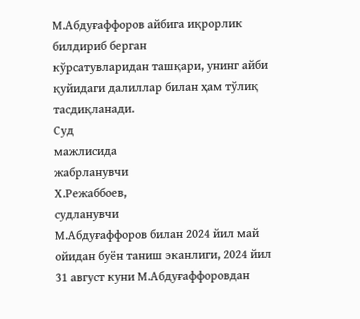М.Абдуғаффоров айбига иқрорлик билдириб берган
кўрсатувларидан ташқари, унинг айби қуйидаги далиллар билан ҳам тўлиқ
тасдиқланади.
Суд
мажлисида
жабрланувчи
Х.Режаббоев,
судланувчи
М.Абдуғаффоров билан 2024 йил май ойидан буён таниш эканлиги, 2024 йил
31 август куни М.Абдуғаффоровдан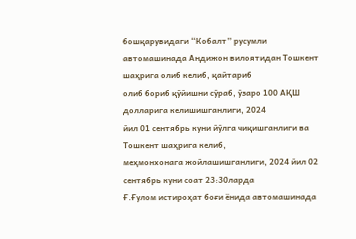бошқарувидаги “Кобалт” русумли
автомашинада Андижон вилоятидан Тошкент шаҳрига олиб келиб, қайтариб
олиб бориб қўйишни сўраб, ўзаро 100 АҚШ долларига келишишганлиги, 2024
йил 01 сентябрь куни йўлга чиқишганлиги ва Тошкент шаҳрига келиб,
меҳмонхонага жойлашишганлиги, 2024 йил 02 сентябрь куни соат 23:30ларда
Ғ.Ғулом истироҳат боғи ёнида автомашинада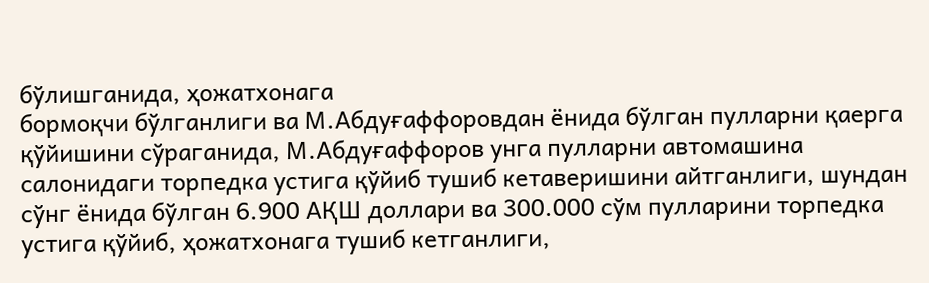бўлишганида, ҳожатхонага
бормоқчи бўлганлиги ва М.Абдуғаффоровдан ёнида бўлган пулларни қаерга
қўйишини сўраганида, М.Абдуғаффоров унга пулларни автомашина
салонидаги торпедка устига қўйиб тушиб кетаверишини айтганлиги, шундан
сўнг ёнида бўлган 6.900 АҚШ доллари ва 300.000 сўм пулларини торпедка
устига қўйиб, ҳожатхонага тушиб кетганлиги,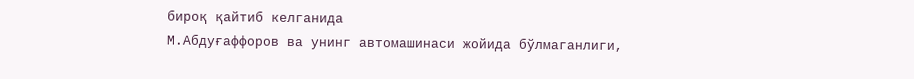бироқ қайтиб келганида
М.Абдуғаффоров ва унинг автомашинаси жойида бўлмаганлиги,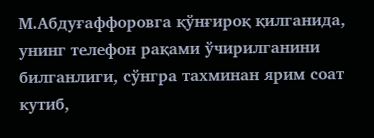М.Абдуғаффоровга қўнғироқ қилганида, унинг телефон рақами ўчирилганини
билганлиги, сўнгра тахминан ярим соат кутиб,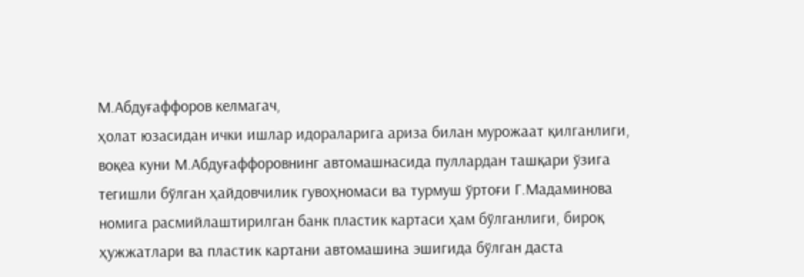М.Абдуғаффоров келмагач,
ҳолат юзасидан ички ишлар идораларига ариза билан мурожаат қилганлиги,
воқеа куни М.Абдуғаффоровнинг автомашнасида пуллардан ташқари ўзига
тегишли бўлган ҳайдовчилик гувоҳномаси ва турмуш ўртоғи Г.Мадаминова
номига расмийлаштирилган банк пластик картаси ҳам бўлганлиги, бироқ
ҳужжатлари ва пластик картани автомашина эшигида бўлган даста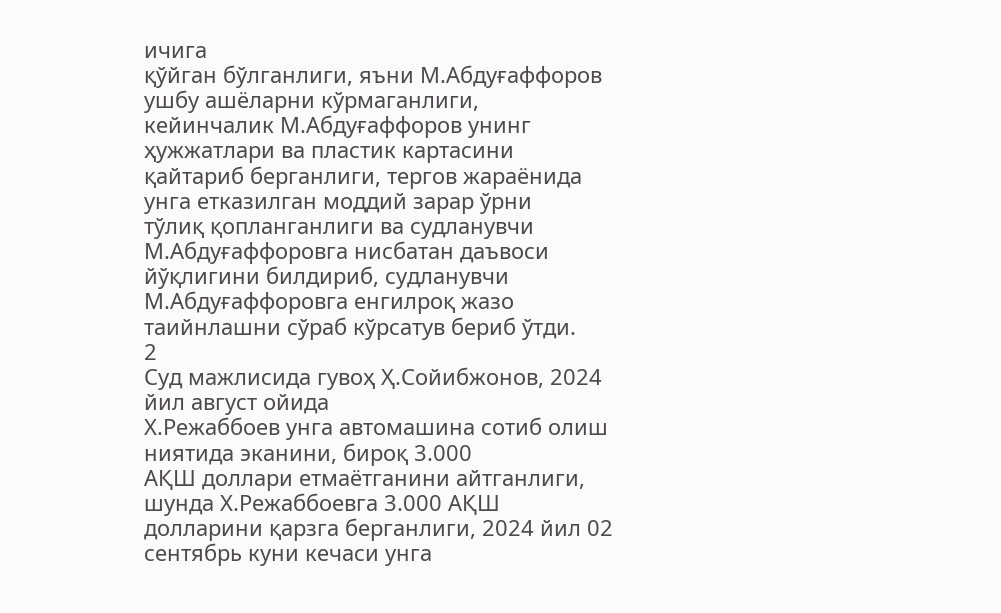ичига
қўйган бўлганлиги, яъни М.Абдуғаффоров ушбу ашёларни кўрмаганлиги,
кейинчалик М.Абдуғаффоров унинг ҳужжатлари ва пластик картасини
қайтариб берганлиги, тергов жараёнида унга етказилган моддий зарар ўрни
тўлиқ қопланганлиги ва судланувчи М.Абдуғаффоровга нисбатан даъвоси
йўқлигини билдириб, судланувчи М.Абдуғаффоровга енгилроқ жазо
таийнлашни сўраб кўрсатув бериб ўтди.
2
Суд мажлисида гувоҳ Ҳ.Сойибжонов, 2024 йил август ойида
Х.Режаббоев унга автомашина сотиб олиш ниятида эканини, бироқ 3.000
АҚШ доллари етмаётганини айтганлиги, шунда Х.Режаббоевга 3.000 АҚШ
долларини қарзга берганлиги, 2024 йил 02 сентябрь куни кечаси унга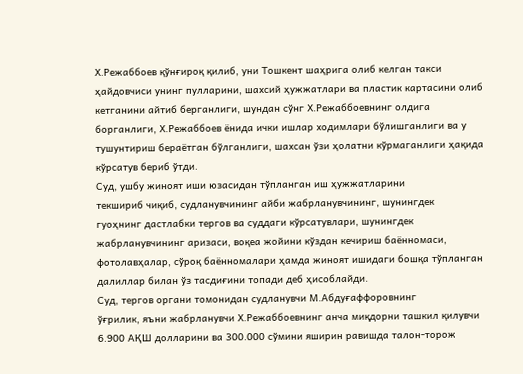Х.Режаббоев қўнғироқ қилиб, уни Тошкент шаҳрига олиб келган такси
ҳайдовчиси унинг пулларини, шахсий ҳужжатлари ва пластик картасини олиб
кетганини айтиб берганлиги, шундан сўнг Х.Режаббоевнинг олдига
борганлиги, Х.Режаббоев ёнида ички ишлар ходимлари бўлишганлиги ва у
тушунтириш бераётган бўлганлиги, шахсан ўзи ҳолатни кўрмаганлиги ҳақида
кўрсатув бериб ўтди.
Суд, ушбу жиноят иши юзасидан тўпланган иш ҳужжатларини
текшириб чиқиб, судланувчининг айби жабрланувчининг, шунингдек
гуоҳнинг дастлабки тергов ва суддаги кўрсатувлари, шунингдек
жабрланувчининг аризаси, воқеа жойини кўздан кечириш баённомаси,
фотолавҳалар, сўроқ баённомалари ҳамда жиноят ишидаги бошқа тўпланган
далиллар билан ўз тасдиғини топади деб ҳисоблайди.
Суд, тергов органи томонидан судланувчи М.Абдуғаффоровнинг
ўғрилик, яъни жабрланувчи Х.Режаббоевнинг анча миқдорни ташкил қилувчи
6.900 АҚШ долларини ва 300.000 сўмини яширин равишда талон-торож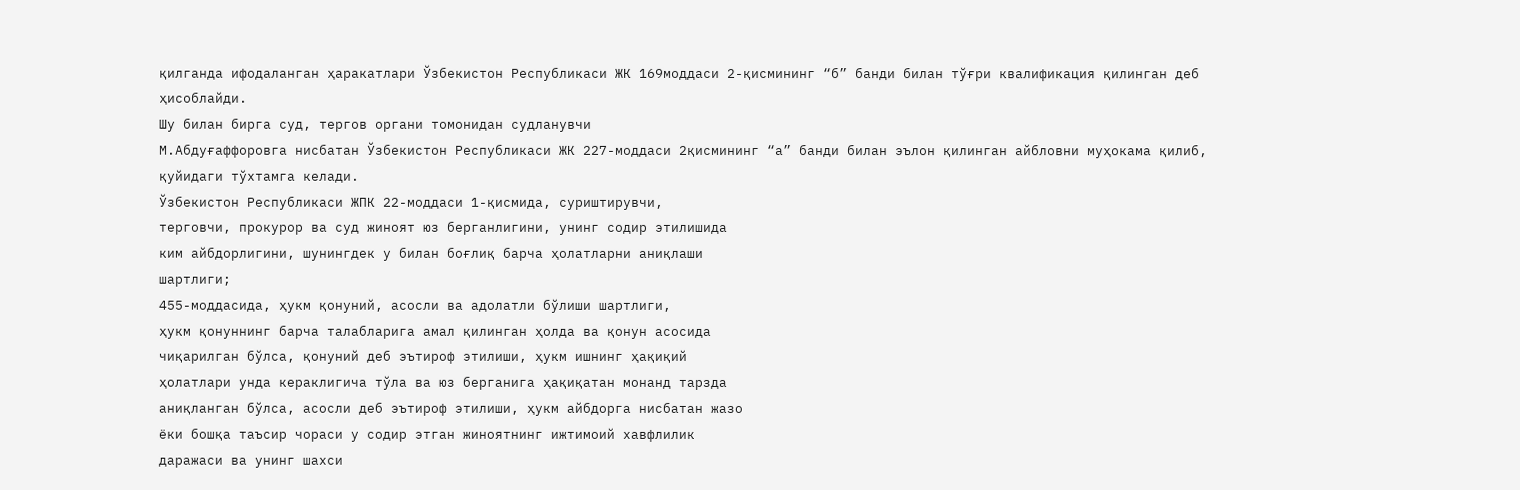қилганда ифодаланган ҳаракатлари Ўзбекистон Республикаси ЖК 169моддаси 2-қисмининг “б” банди билан тўғри квалификация қилинган деб
ҳисоблайди.
Шу билан бирга суд, тергов органи томонидан судланувчи
М.Абдуғаффоровга нисбатан Ўзбекистон Республикаси ЖК 227-моддаси 2қисмининг “а” банди билан эълон қилинган айбловни муҳокама қилиб,
қуйидаги тўхтамга келади.
Ўзбекистон Республикаси ЖПК 22-моддаси 1-қисмида, суриштирувчи,
терговчи, прокурор ва суд жиноят юз берганлигини, унинг содир этилишида
ким айбдорлигини, шунингдек у билан боғлиқ барча ҳолатларни аниқлаши
шартлиги;
455-моддасида, ҳукм қонуний, асосли ва адолатли бўлиши шартлиги,
ҳукм қонуннинг барча талабларига амал қилинган ҳолда ва қонун асосида
чиқарилган бўлса, қонуний деб эътироф этилиши, ҳукм ишнинг ҳақиқий
ҳолатлари унда кераклигича тўла ва юз берганига ҳақиқатан монанд тарзда
аниқланган бўлса, асосли деб эътироф этилиши, ҳукм айбдорга нисбатан жазо
ёки бошқа таъсир чораси у содир этган жиноятнинг ижтимоий хавфлилик
даражаси ва унинг шахси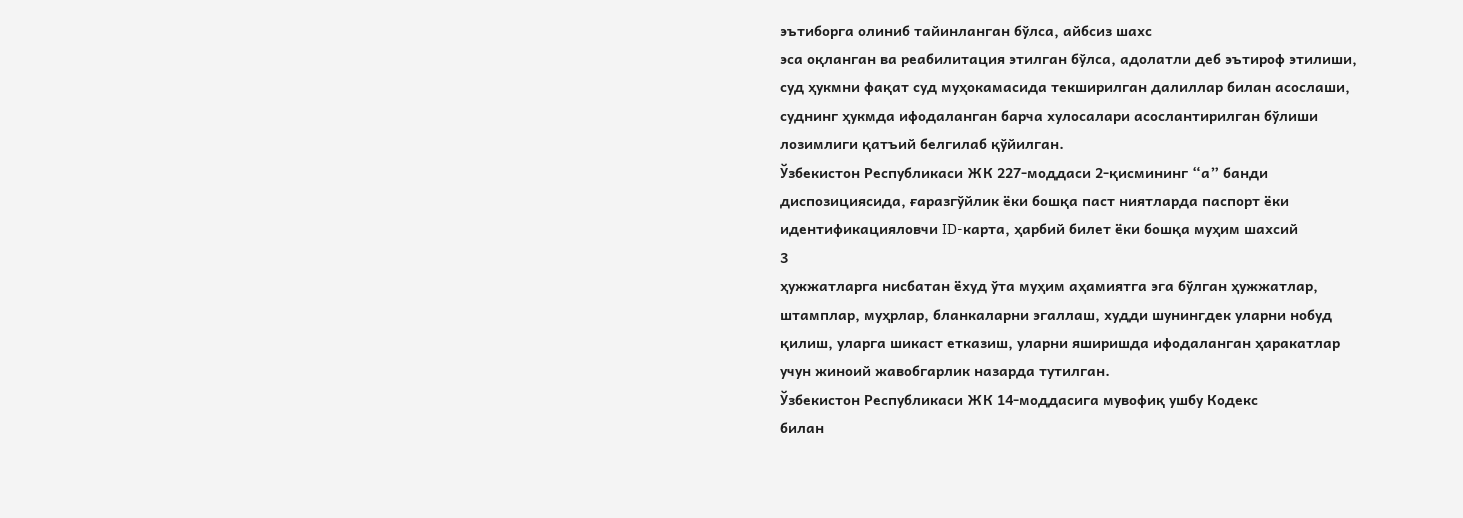эътиборга олиниб тайинланган бўлса, айбсиз шахс
эса оқланган ва реабилитация этилган бўлса, адолатли деб эътироф этилиши,
суд ҳукмни фақат суд муҳокамасида текширилган далиллар билан асослаши,
суднинг ҳукмда ифодаланган барча хулосалари асослантирилган бўлиши
лозимлиги қатъий белгилаб қўйилган.
Ўзбекистон Республикаси ЖК 227-моддаси 2-қисмининг “а” банди
диспозициясида, ғаразгўйлик ёки бошқа паст ниятларда паспорт ёки
идентификацияловчи ID-карта, ҳарбий билет ёки бошқа муҳим шахсий
3
ҳужжатларга нисбатан ёхуд ўта муҳим аҳамиятга эга бўлган ҳужжатлар,
штамплар, муҳрлар, бланкаларни эгаллаш, худди шунингдек уларни нобуд
қилиш, уларга шикаст етказиш, уларни яширишда ифодаланган ҳаракатлар
учун жиноий жавобгарлик назарда тутилган.
Ўзбекистон Республикаси ЖК 14-моддасига мувофиқ ушбу Кодекс
билан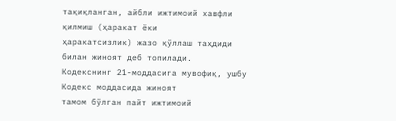тақиқланган, айбли ижтимоий хавфли қилмиш (ҳаракат ёки
ҳаракатсизлик) жазо қўллаш таҳдиди билан жиноят деб топилади.
Кодекснинг 21-моддасига мувофиқ, ушбу Кодекс моддасида жиноят
тамом бўлган пайт ижтимоий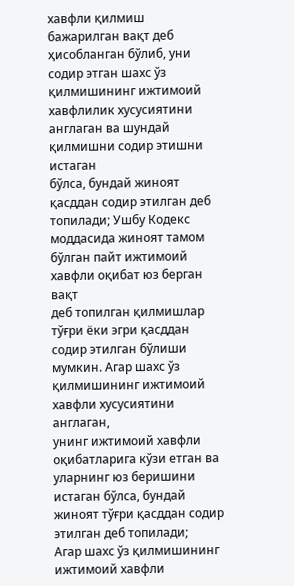хавфли қилмиш бажарилган вақт деб
ҳисобланган бўлиб, уни содир этган шахс ўз қилмишининг ижтимоий
хавфлилик хусусиятини англаган ва шундай қилмишни содир этишни истаган
бўлса, бундай жиноят қасддан содир этилган деб топилади; Ушбу Кодекс
моддасида жиноят тамом бўлган пайт ижтимоий хавфли оқибат юз берган вақт
деб топилган қилмишлар тўғри ёки эгри қасддан содир этилган бўлиши
мумкин. Агар шахс ўз қилмишининг ижтимоий хавфли хусусиятини англаган,
унинг ижтимоий хавфли оқибатларига кўзи етган ва уларнинг юз беришини
истаган бўлса, бундай жиноят тўғри қасддан содир этилган деб топилади;
Агар шахс ўз қилмишининг ижтимоий хавфли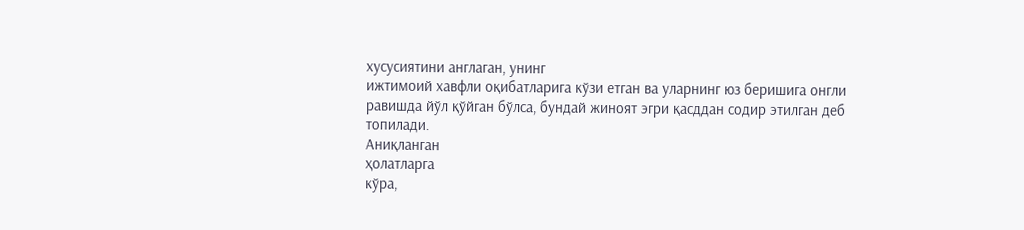хусусиятини англаган, унинг
ижтимоий хавфли оқибатларига кўзи етган ва уларнинг юз беришига онгли
равишда йўл қўйган бўлса, бундай жиноят эгри қасддан содир этилган деб
топилади.
Аниқланган
ҳолатларга
кўра,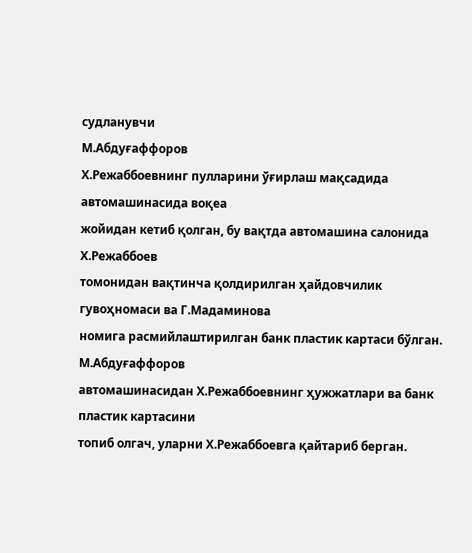судланувчи
М.Абдуғаффоров
Х.Режаббоевнинг пулларини ўғирлаш мақсадида автомашинасида воқеа
жойидан кетиб қолган, бу вақтда автомашина салонида Х.Режаббоев
томонидан вақтинча қолдирилган ҳайдовчилик гувоҳномаси ва Г.Мадаминова
номига расмийлаштирилган банк пластик картаси бўлган. М.Абдуғаффоров
автомашинасидан Х.Режаббоевнинг ҳужжатлари ва банк пластик картасини
топиб олгач, уларни Х.Режаббоевга қайтариб берган.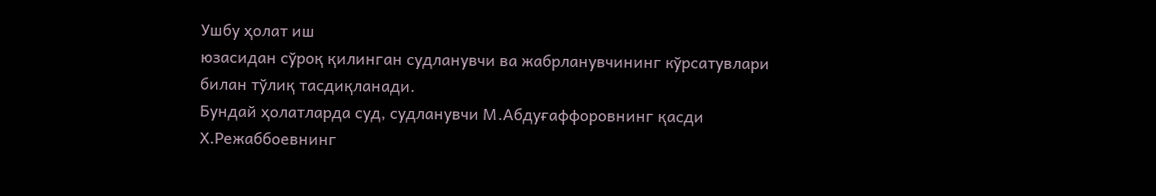Ушбу ҳолат иш
юзасидан сўроқ қилинган судланувчи ва жабрланувчининг кўрсатувлари
билан тўлиқ тасдиқланади.
Бундай ҳолатларда суд, судланувчи М.Абдуғаффоровнинг қасди
Х.Режаббоевнинг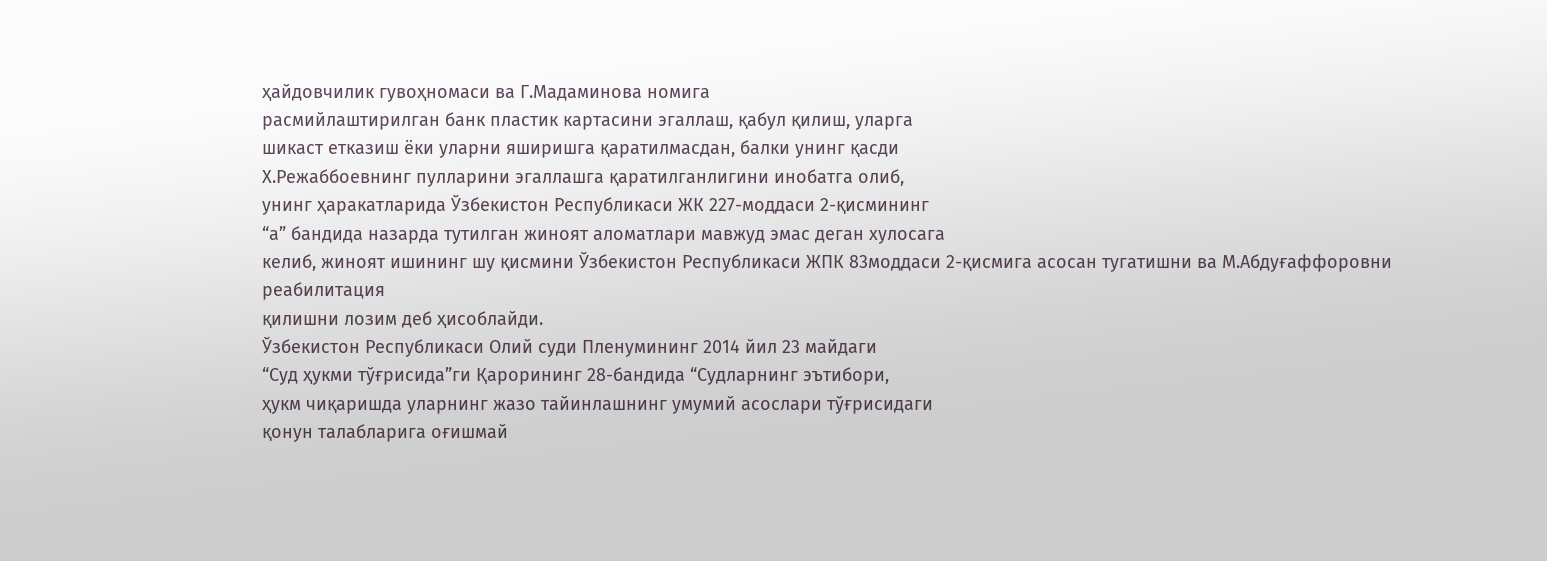ҳайдовчилик гувоҳномаси ва Г.Мадаминова номига
расмийлаштирилган банк пластик картасини эгаллаш, қабул қилиш, уларга
шикаст етказиш ёки уларни яширишга қаратилмасдан, балки унинг қасди
Х.Режаббоевнинг пулларини эгаллашга қаратилганлигини инобатга олиб,
унинг ҳаракатларида Ўзбекистон Республикаси ЖК 227-моддаси 2-қисмининг
“а” бандида назарда тутилган жиноят аломатлари мавжуд эмас деган хулосага
келиб, жиноят ишининг шу қисмини Ўзбекистон Республикаси ЖПК 83моддаси 2-қисмига асосан тугатишни ва М.Абдуғаффоровни реабилитация
қилишни лозим деб ҳисоблайди.
Ўзбекистон Республикаси Олий суди Пленумининг 2014 йил 23 майдаги
“Суд ҳукми тўғрисида”ги Қарорининг 28-бандида “Судларнинг эътибори,
ҳукм чиқаришда уларнинг жазо тайинлашнинг умумий асослари тўғрисидаги
қонун талабларига оғишмай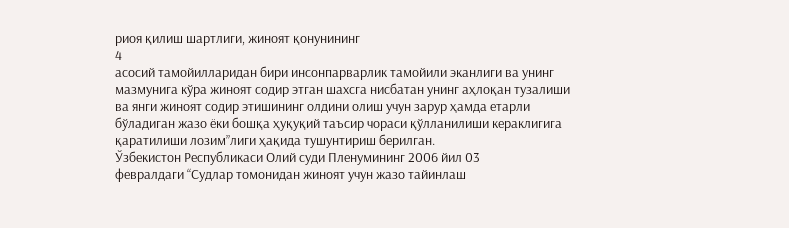риоя қилиш шартлиги, жиноят қонунининг
4
асосий тамойилларидан бири инсонпарварлик тамойили эканлиги ва унинг
мазмунига кўра жиноят содир этган шахсга нисбатан унинг аҳлоқан тузалиши
ва янги жиноят содир этишининг олдини олиш учун зарур ҳамда етарли
бўладиган жазо ёки бошқа ҳуқуқий таъсир чораси қўлланилиши кераклигига
қаратилиши лозим”лиги ҳақида тушунтириш берилган.
Ўзбекистон Республикаси Олий суди Пленумининг 2006 йил 03
февралдаги “Судлар томонидан жиноят учун жазо тайинлаш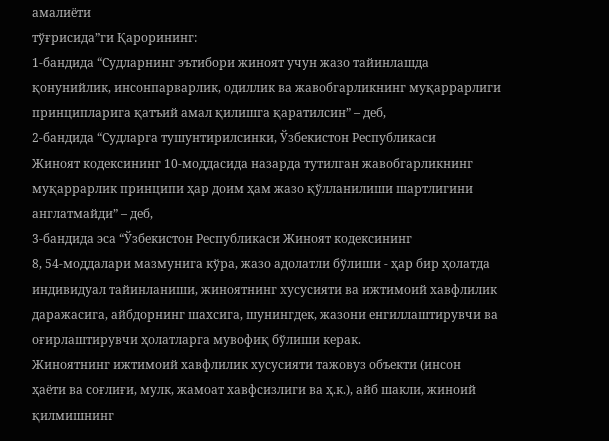амалиёти
тўғрисида”ги Қарорининг:
1-бандида “Судларнинг эътибори жиноят учун жазо тайинлашда
қонунийлик, инсонпарварлик, одиллик ва жавобгарликнинг муқаррарлиги
принципларига қатъий амал қилишга қаратилсин” – деб,
2-бандида “Судларга тушунтирилсинки, Ўзбекистон Республикаси
Жиноят кодексининг 10-моддасида назарда тутилган жавобгарликнинг
муқаррарлик принципи ҳар доим ҳам жазо қўлланилиши шартлигини
англатмайди” – деб,
3-бандида эса “Ўзбекистон Республикаси Жиноят кодексининг
8, 54-моддалари мазмунига кўра, жазо адолатли бўлиши - ҳар бир ҳолатда
индивидуал тайинланиши, жиноятнинг хусусияти ва ижтимоий хавфлилик
даражасига, айбдорнинг шахсига, шунингдек, жазони енгиллаштирувчи ва
оғирлаштирувчи ҳолатларга мувофиқ бўлиши керак.
Жиноятнинг ижтимоий хавфлилик хусусияти тажовуз объекти (инсон
ҳаёти ва соғлиғи, мулк, жамоат хавфсизлиги ва ҳ.к.), айб шакли, жиноий
қилмишнинг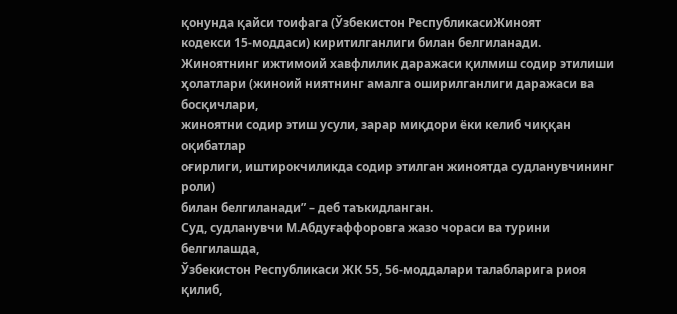қонунда қайси тоифага (Ўзбекистон РеспубликасиЖиноят
кодекси 15-моддаси) киритилганлиги билан белгиланади.
Жиноятнинг ижтимоий хавфлилик даражаси қилмиш содир этилиши
ҳолатлари (жиноий ниятнинг амалга оширилганлиги даражаси ва босқичлари,
жиноятни содир этиш усули, зарар миқдори ёки келиб чиққан оқибатлар
оғирлиги, иштирокчиликда содир этилган жиноятда судланувчининг роли)
билан белгиланади” – деб таъкидланган.
Суд, судланувчи М.Абдуғаффоровга жазо чораси ва турини белгилашда,
Ўзбекистон Республикаси ЖК 55, 56-моддалари талабларига риоя қилиб,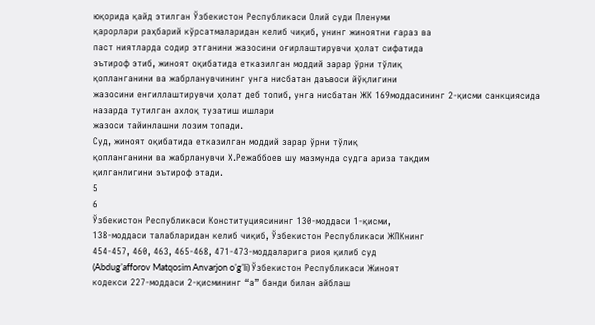юқорида қайд этилган Ўзбекистон Республикаси Олий суди Пленуми
қарорлари раҳбарий кўрсатмаларидан келиб чиқиб, унинг жиноятни ғараз ва
паст ниятларда содир этганини жазосини оғирлаштирувчи ҳолат сифатида
эътироф этиб, жиноят оқибатида етказилган моддий зарар ўрни тўлиқ
қопланганини ва жабрланувчининг унга нисбатан даъвоси йўқлигини
жазосини енгиллаштирувчи ҳолат деб топиб, унга нисбатан ЖК 169моддасининг 2-қисми санкциясида назарда тутилган ахлоқ тузатиш ишлари
жазоси тайинлашни лозим топади.
Суд, жиноят оқибатида етказилган моддий зарар ўрни тўлиқ
қопланганини ва жабрланувчи Х.Режаббоев шу мазмунда судга ариза тақдим
қилганлигини эътироф этади.
5
6
Ўзбекистон Республикаси Конституциясининг 130-моддаси 1-қисми,
138-моддаси талабларидан келиб чиқиб, Ўзбекистон Республикаси ЖПКнинг
454-457, 460, 463, 465-468, 471-473-моддаларига риоя қилиб суд
(Abdug’afforov Matqosim Anvarjon o’g’li) Ўзбекистон Республикаси Жиноят
кодекси 227-моддаси 2-қисмининг “а” банди билан айблаш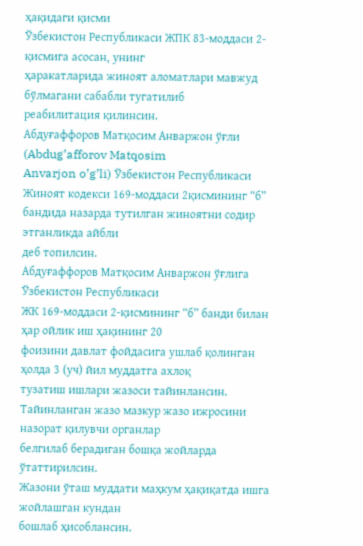ҳақидаги қисми
Ўзбекистон Республикаси ЖПК 83-моддаси 2-қисмига асосан, унинг
ҳаракатларида жиноят аломатлари мавжуд бўлмагани сабабли тугатилиб
реабилитация қилинсин.
Абдуғаффоров Матқосим Анваржон ўғли (Abdug’afforov Matqosim
Anvarjon o’g’li) Ўзбекистон Республикаси Жиноят кодекси 169-моддаси 2қисмининг “б” бандида назарда тутилган жиноятни содир этганликда айбли
деб топилсин.
Абдуғаффоров Матқосим Анваржон ўғлига Ўзбекистон Республикаси
ЖК 169-моддаси 2-қисмининг “б” банди билан ҳар ойлик иш ҳақининг 20
фоизини давлат фойдасига ушлаб қолинган ҳолда 3 (уч) йил муддатга ахлоқ
тузатиш ишлари жазоси тайинлансин.
Тайинланган жазо мазкур жазо ижросини назорат қилувчи органлар
белгилаб берадиган бошқа жойларда ўтаттирилсин.
Жазони ўташ муддати маҳкум ҳақиқатда ишга жойлашган кундан
бошлаб ҳисоблансин.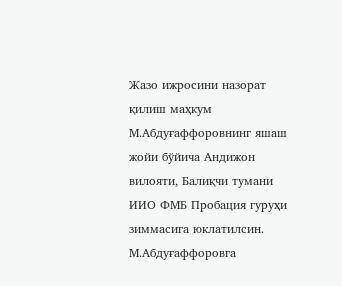Жазо ижросини назорат қилиш маҳкум М.Абдуғаффоровнинг яшаш
жойи бўйича Андижон вилояти, Балиқчи тумани ИИО ФМБ Пробация гуруҳи
зиммасига юклатилсин.
М.Абдуғаффоровга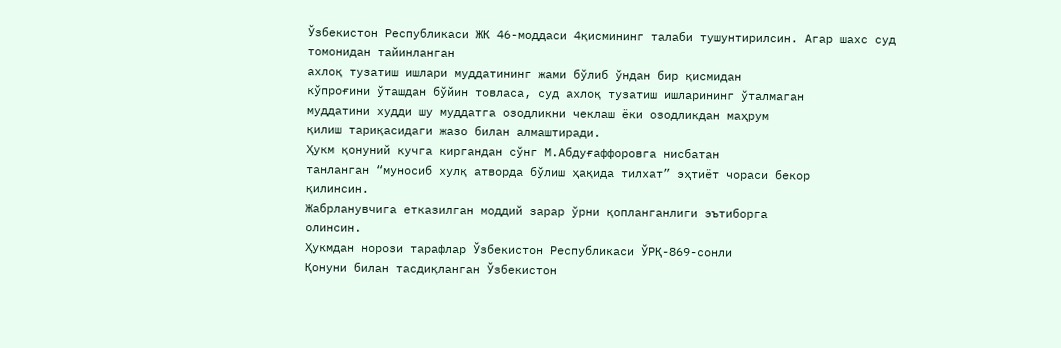Ўзбекистон Республикаси ЖК 46-моддаси 4қисмининг талаби тушунтирилсин. Агар шахс суд томонидан тайинланган
ахлоқ тузатиш ишлари муддатининг жами бўлиб ўндан бир қисмидан
кўпроғини ўташдан бўйин товласа, суд ахлоқ тузатиш ишларининг ўталмаган
муддатини худди шу муддатга озодликни чеклаш ёки озодликдан маҳрум
қилиш тариқасидаги жазо билан алмаштиради.
Ҳукм қонуний кучга киргандан сўнг М.Абдуғаффоровга нисбатан
танланган “муносиб хулқ атворда бўлиш ҳақида тилхат” эҳтиёт чораси бекор
қилинсин.
Жабрланувчига етказилган моддий зарар ўрни қопланганлиги эътиборга
олинсин.
Ҳукмдан норози тарафлар Ўзбекистон Республикаси ЎРҚ-869-сонли
Қонуни билан тасдиқланган Ўзбекистон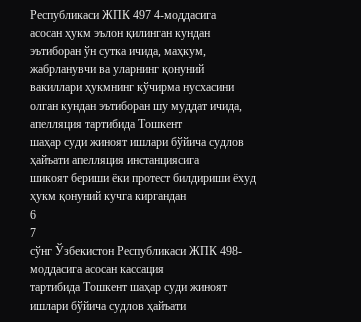Республикаси ЖПК 497 4-моддасига
асосан ҳукм эълон қилинган кундан эътиборан ўн сутка ичида, маҳкум,
жабрланувчи ва уларнинг қонуний вакиллари ҳукмнинг кўчирма нусхасини
олган кундан эътиборан шу муддат ичида, апелляция тартибида Тошкент
шаҳар суди жиноят ишлари бўйича судлов ҳайъати апелляция инстанциясига
шикоят бериши ёки протест билдириши ёхуд ҳукм қонуний кучга киргандан
6
7
сўнг Ўзбекистон Республикаси ЖПК 498-моддасига асосан кассация
тартибида Тошкент шаҳар суди жиноят ишлари бўйича судлов ҳайъати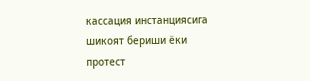кассация инстанциясига шикоят бериши ёки протест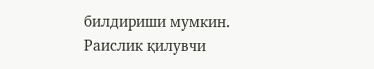билдириши мумкин.
Раислик қилувчи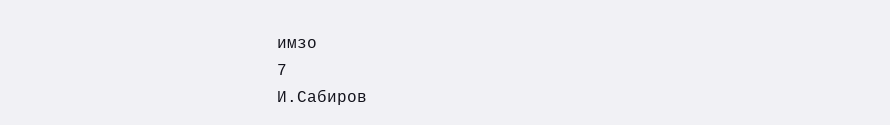имзо
7
И.Сабиров